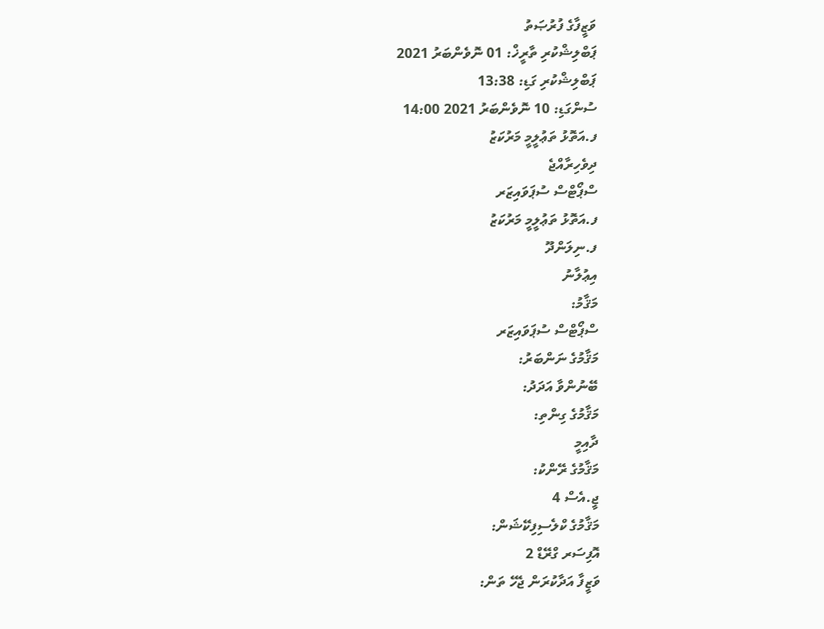ވަޒީފާގެ ފުރުޞަތު
ޕަބްލިޝްކުރި ތާރީޚް: 01 ނޮވެންބަރު 2021
ޕަބްލިޝްކުރި ގަޑި: 13:38
ސުންގަޑި: 10 ނޮވެންބަރު 2021 14:00
ފ.އަތޮޅު ތަޢުލީމީ މަރުކަޒު
ދިވެހިރާއްޖެ
ސްޕޯޓްސް ސުޕަވައިޒަރ
ފ.އަތޮޅު ތަޢުލީމީ މަރުކަޒު
ފ.ނިލަންދޫ
އިޢުލާނު
މަޤާމު:
ސްޕޯޓްސް ސުޕަވައިޒަރ
މަޤާމުގެ ނަންބަރު:
ބޭނުންވާ އަދަދު:
މަޤާމުގެ ގިންތި:
ދާއިމީ
މަޤާމުގެ ރޭންކު:
ޖީ.އެސް 4
މަޤާމުގެ ކްލެސިފިކޭޝަން:
އޮފިސަރ ގްރޭޑް 2
ވަޒީފާ އަދާކުރަން ޖެހޭ ތަން: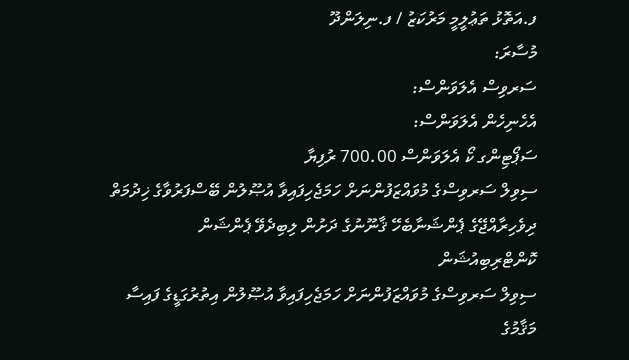ފ.އަތޮޅު ތަޢުލީމީ މަރުކަޒު / ފ.ނިލަންދޫ
މުސާރަ:
ސަރވިސް އެލަވަންސް:
އެހެނިހެން އެލަވަންސް:
ސަޕޯޓިންގ ކޯ އެލަވަންސް 700.00 ރުފިޔާ
ސިވިލް ސަރވިސްގެ މުވައްޒަފުންނަށް ހަމަޖެހިފައިވާ އުޞޫލުން ބޭސްފަރުވާގެ ޚިދުމަތް
ދިވެހިރާއްޖޭގެ ޕެންޝަނާބެހޭ ޤާނޫނުގެ ދަށުން ލިބިދެވޭ ޕެންޝަން ކޮންޓްރިބިއުޝަން
ސިވިލް ސަރވިސްގެ މުވައްޒަފުންނަށް ހަމަޖެހިފައިވާ އުޞޫލުން އިތުރުގަޑީގެ ފައިސާ
މަޤާމުގެ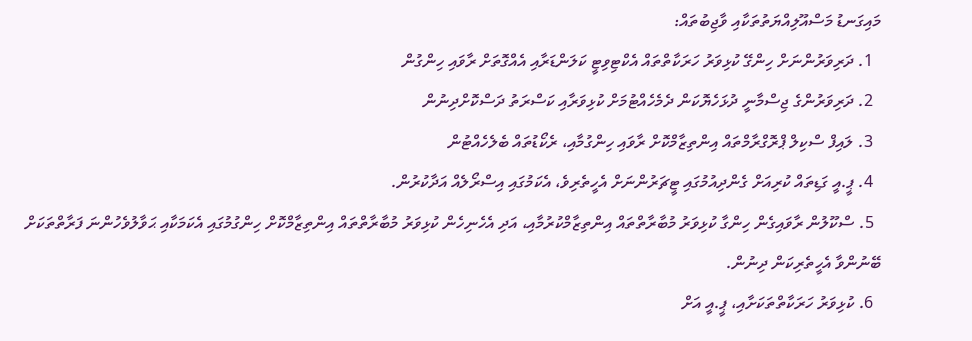މައިގަނޑު މަސްއޫލިއްޔަތުތަކާއި ވާޖިބުތައް:
  1. ދަރިވަރުންނަށް ހިންގޭ ކުޅިވަރު ހަރަކާތްތައް އެކްޓިވިޓީ ކަލަންޑަރާއި އެއްގޮތަށް ރާވައި ހިންގުން
  2. ދަރިވަރުންގެ ޖިސްމާނީ ދުޅަހެޔޮކަން ދެމެހެއްޓުމަށް ކުޅިވަރާއި ކަސްރަތު ދަސްކޮށްދިނުން
  3. ލައިފް ސްކިލް ޕްރޮގްރާމްތައް އިންތިޒާމްކޮށް ރާވައި ހިންގުމާއި، ރެކޯޑުތައް ބެލެހެއްޓުން
  4. ޕީ.އީ ގަޑިތައް ކުރިއަށް ގެންދިއުމުގައި ޓީޗަރުންނަށް އެހީތެރިވެ، އެކަމުގައި އިސްރޯލެއް އަދާކުރުން.
  5. ސްކޫލުން ރާވައިގެން ހިންގާ ކުޅިވަރު މުބާރާތްތައް އިންތިޒާމްކުރުމާއި، އަދި އެހެނިހެން ކުޅިވަރު މުބާރާތްތައް އިންތިޒާމްކޮށް ހިންގުމުގައި އެކަމަކާއި ޙަވާލުވެހުންނަ ފަރާތްތަކަށް ބޭނުންވާ އެހީތެރިކަން ދިނުން.
  6. ކުޅިވަރު ހަރަކާތްތަކަށާއި، ޕީ.އީ އަށް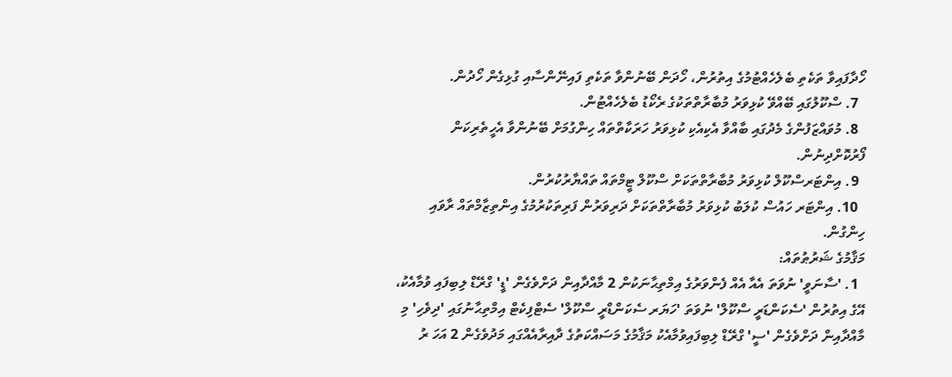ހޯދާފައިވާ ތަކެތި ބެލެހެއްޓުމުގެ އިތުރުން، ހޯދަން ބޭނުންވާ ތަކެތި ފައިނޭންސާއި ގުޅިގެން ހޯދުން.
  7. ސްކޫލުގައި ބޭއްވޭ ކުޅިވަރު މުބާރާތްތަކުގެ ރެކޯޑު ބެލެހެއްޓުން.
  8. މުވައްޒަފުންގެ މެދުގައި ބާއްވާ އެކިއެކި ކުޅިވަރު ހަރަކާތްތައް ހިންގުމަށް ބޭނުންވާ އެހީތެރިކަން ފޯރުކޮށްދިނުން.
  9. އިންޓަރސްކޫލް ކުޅިވަރު މުބާރާތްތަކަށް ސްކޫލް ޓީމްތައް ތައްޔާރުކުރުން.
  10. އިންޓަރ ހައުސް ކުލަބު ކުޅިވަރު މުބާރާތްތަކަށް ދަރިވަރުން ފަރިތަކުރުމުގެ އިންތިޒާމްތައް ރާވައި ހިންގުން.
މަޤާމުގެ ޝަރުޠުތައް:
  1. 'ސާނަވީ' ނުވަތަ އެއާ އެއް ފެންވަރުގެ އިމްތިޙާނަކުން 2 މާއްދާއިން ދަށްވެގެން 'ޑީ' ގްރޭޑް ލިބިފައި ވުމާއެކު، އޭގެ އިތުރުން 'ސެކަންޑަރީ ސްކޫލް' ނުވަތަ 'ހަޔަރ ސެކަންޑްރީ ސްކޫލް' ސެޓްފިކެޓް އިމްތިޙާނުގައި 'ދިވެހި' މި މާއްދާއިން ދަށްވެގެން 'ސީ' ގްރޭޑް ލިބިފައިވުމާއެކު މަޤާމުގެ މަސައްކަތުގެ ދާއިރާއެއްގައި މަދުވެގެން 2 އަހަ ރު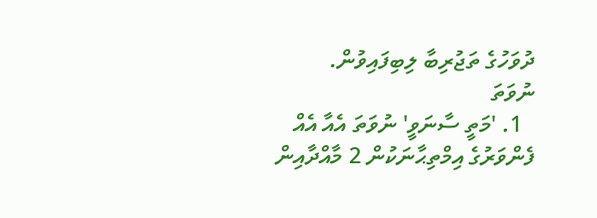ދުވަހުގެ ތަޖުރިބާ ލިބިފައިވުން.
ނުވަތަ
  1. 'މަތީ ސާނަވީ' ނުވަތަ އެއާ އެއް ފެންވަރުގެ އިމްތިޙާނަކުން 2 މާއްދާއިން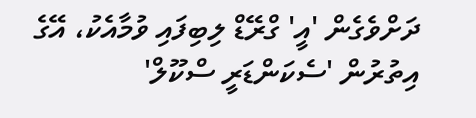ދަށްވެގެން 'އީ' ގްރޭޑް ލިބިފައި ވުމާއެކު، އޭގެ އިތުރުން 'ސެކަންޑަރީ ސްކޫލް'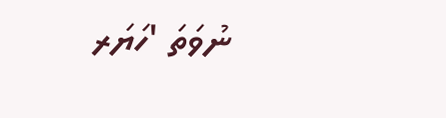ނުވަތަ 'ހަޔަރ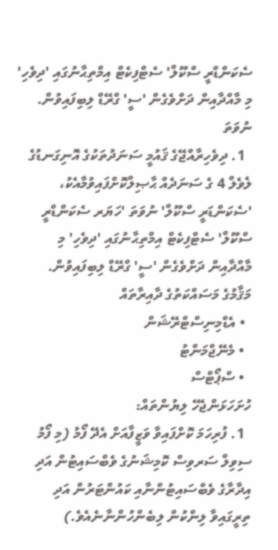ސެކަންޑްރީ ސްކޫލް' ސެޓްފިކެޓް އިމްތިޙާނުގައި 'ދިވެހި' މި މާއްދާއިން ދަށްވެގެން 'ސީ' ގްރޭޑް ލިބިފައިވުން.
ނުވަތަ
  1. ދިވެހިރާއްޖޭގެ ޤައުމީ ސަނަދުތަކުގެ އޮނިގަނޑުގެ ލެވެލް 4 ގެ ސަނަދެއް ޙާޞިލްކޮށްފައިވުމާއެކު، 'ސެކަންޑަރީ ސްކޫލް' ނުވަތަ 'ހަޔަރ ސެކަންޑްރީ ސްކޫލް' ސެޓްފިކެޓް އިމްތިޙާނުގައި 'ދިވެހި' މި މާއްދާއިން ދަށްވެގެން 'ސީ' ގްރޭޑް ލިބިފައިވުން.
މަޤާމުގެ މަސައްކަތުގެ ދާއިރާތައް
  • އެޑްމިނިސްޓްރޭޝަން
  • މެނޭޖްމަންޓު
  • ސްޕޯޓްސް
ހުށަހަޅަންޖެހޭ ލިޔުންތައް:
  1. ފުރިހަމަ ކޮށްފައިވާ ވަޒީފާއަށް އެދޭ ފޯމު (މި ފޯމު ސިވިލް ސަރވިސް ކޮމިޝަނުގެ ވެބްސައިޓުން އަދި އިދާރާގެ ވެބްސައިޓުންނާއި ކައުންޓަރުން އަދި ތިރީގައިވާ ލިންކުން ލިބެންހުންނާނެއެވެ.)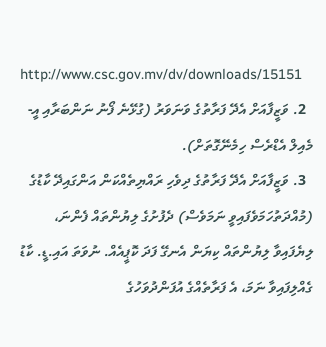http://www.csc.gov.mv/dv/downloads/15151
  2. ވަޒީފާއަށް އެދޭ ފަރާތުގެ ވަނަވަރު (ގުޅޭނެ ފޯނު ނަންބަރާއި އީ-މެއިލް އެޑްރެސް ހިމެނޭގޮތަށް).
  3. ވަޒީފާއަށް އެދޭ ފަރާތުގެ ދިވެހި ރައްޔިތެއްކަން އަންގައިދޭ ކާޑުގެ (މުއްދަތުހަމަވެފައިވީ ނަމަވެސް) ދެފުށުގެ ލިޔުންތައް ފެންނަ، ލިޔެފައިވާ ލިޔުންތައް ކިޔަން އެނގޭ ފަދަ ކޮޕީއެއް. ނުވަތަ އައި.ޑީ. ކާޑު ގެއްލިފައިވާ ނަމަ، އެ ފަރާތެއްގެ އުފަންދުވަހުގެ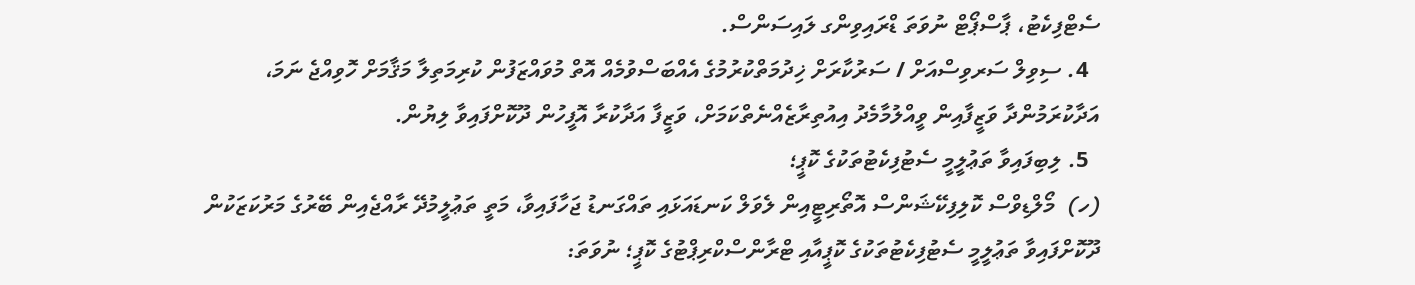ސެޓްފިކެޓު، ޕާސްޕޯޓް ނުވަތަ ޑްރައިވިންގ ލައިސަންސް.
  4. ސިވިލް ސަރވިސްއަށް / ސަރުކާރަށް ޚިދުމަތްކުރުމުގެ އެއްބަސްވުމެއް އޮތް މުވައްޒަފުން ކުރިމަތިލާ މަޤާމަށް ހޮވިއްޖެ ނަމަ، އަދާކުރަމުންދާ ވަޒީފާއިން ވީއްލުމާމެދު އިއުތިރާޒެއްނެތްކަމަށް، ވަޒީފާ އަދާކުރާ އޮފީހުން ދޫކޮށްފައިވާ ލިޔުން.
  5. ލިބިފައިވާ ތަޢުލީމީ ސެޓުފިކެޓުތަކުގެ ކޮޕީ؛
(ހ)  މޯލްޑިވްސް ކޮލިފިކޭޝަންސް އޮތޯރިޓީއިން ލެވަލް ކަނޑައަޅައި ތައްގަނޑު ޖަހާފައިވާ، މަތީ ތަޢުލީމުދޭ ރާއްޖެއިން ބޭރުގެ މަރުކަޒަކުން ދޫކޮށްފައިވާ ތަޢުލީމީ ސެޓުފިކެޓުތަކުގެ ކޮޕީއާއި ޓްރާންސްކްރިޕްޓުގެ ކޮޕީ؛ ނުވަތަ: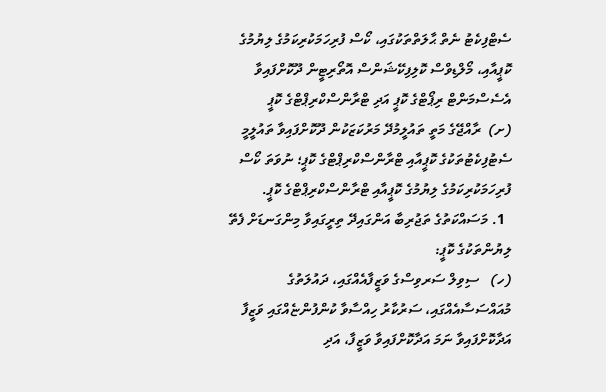ސެޓްފިކެޓު ނެތް ޙާލަތްތަކުގައި، ކޯސް ފުރިހަމަކުރިކަމުގެ ލިޔުމުގެ ކޮޕީއާއި، މޯލްޑިވްސް ކޮލިފިކޭޝަންސް އޮތޯރިޓީން ދޫކޮށްފައިވާ އެސެސްމަންޓް ރިޕޯޓްގެ ކޮޕީ އަދި ޓްރާންސްކްރިޕްޓްގެ ކޮޕީ
(ށ)  ރާއްޖޭގެ މަތީ ތައުލީމުދޭ މަރުކަޒަކުން ދޫކޮށްފައިވާ ތައުލީމީ ސެޓުފިކެޓުތަކުގެ ކޮޕީއާއި ޓްރާންސްކްރިޕްޓްގެ ކޮޕީ؛ ނުވަތަ ކޯސް ފުރިހަމަކުރިކަމުގެ ލިޔުމުގެ ކޮޕީއާއި ޓްރާންސްކްރިޕްޓްގެ ކޮޕީ.
  1. މަސައްކަތުގެ ތަޖުރިބާ އަންގައިދޭ ތިރީގައިވާ މިންގަނޑަށް ފެތޭ ލިޔުންތަކުގެ ކޮޕީ:
(ހ)   ސިވިލް ސަރވިސްގެ ވަޒީފާއެއްގައި، ދައުލަތުގެ މުއައްސަސާއެއްގައި، ސަރުކާރު ހިއްސާވާ ކުންފުންޏެއްގައި ވަޒީފާ އަދާކޮށްފައިވާ ނަމަ އަދާކޮށްފައިވާ ވަޒީފާ، އަދި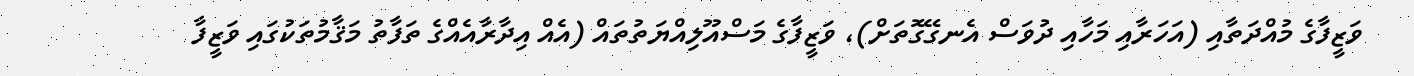ވަޒީފާގެ މުއްދަތާއި (އަހަރާއި މަހާއި ދުވަސް އެނގޭގޮތަށް)، ވަޒީފާގެ މަސްއޫލިއްޔަތުތައް (އެއް އިދާރާއެއްގެ ތަފާތު މަޤާމުތަކުގައި ވަޒީފާ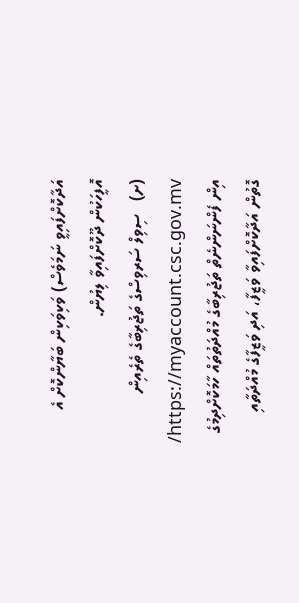އަދާކޮށްފައިވީ ނަމަވެސް) ވަކިވަކިން ބަޔާންކޮށް އެ އޮފީހަކުން ދޫކޮށްފައިވާ ލިޔުން.
(ށ)   ސިވިލް ސަރވިސްގެ ތަޖުރިބާގެ ތެރެއިން https://myaccount.csc.gov.mv/ އިން ފެންނަންނެތް ތަޖުރިބާގެ މުއްދަތުތައް ހާމަކޮށްދިމުގެ ގޮތުން އަދާކޮށްފައިވާ ވަޒީފާ، އަދި ވަޒީފާގެ މުއްދަތާއި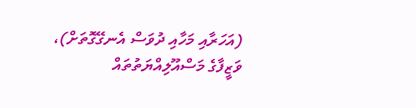(އަހަރާއި މަހާއި ދުވަސް އެނގޭގޮތަށް)، ވަޒީފާގެ މަސްއޫލިއްޔަތުތައް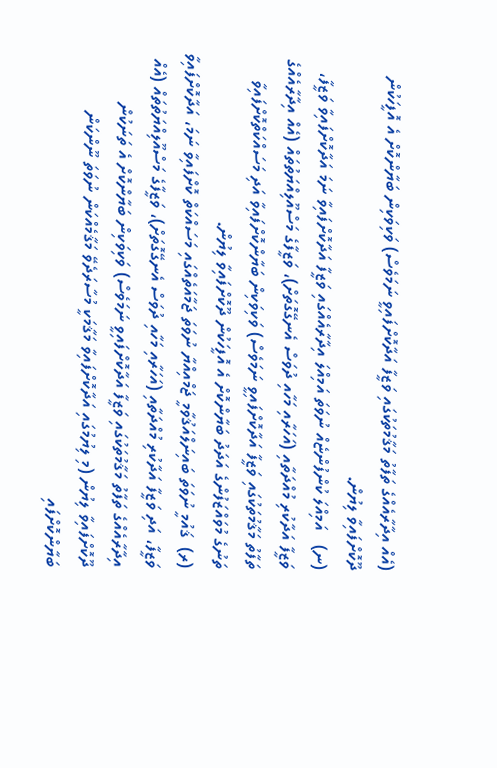(އެއް އިދާރާއެއްގެ ތަފާތު މަޤާމުތަކުގައި ވަޒީފާ އަދާކޮށްފައިވީ ނަމަވެސް) ވަކިވަކިން ބަޔާންކޮށް އެ އޮފީހަކުން ދޫކޮށްފައިވާ ލިޔުން.
(ނ)   އަމިއްލަ ކުންފުންޏެއް ނުވަތަ އަމިއްލަ އިދާރާއެއްގައި ވަޒީފާ އަދާކޮށްފައިވާ ނަމަ އަދާކޮށްފައިވާ ވަޒީފާ، ވަޒީފާ އަދާކުރި މުއްދަތާއި (އަހަރާއި މަހާއި ދުވަސް އެނގޭގޮތަށް)، ވަޒީފާގެ މަސްއޫލިއްޔަތުތައް (އެއް އިދާރާއެއްގެ ތަފާތު މަޤާމުތަކުގައި ވަޒީފާ އަދާކޮށްފައިވީ ނަމަވެސް) ވަކިވަކިން ބަޔާންކޮށްފައިވާ އަދި މަސައްކަތްކޮށްފައިވާ ތަނުގެ މުވައްޒަފުންގެ އަދަދު ބަޔާންކޮށް އެ އޮފީހަކުން ދޫކޮށްފައިވާ ލިޔުން.
(ރ)  ޤައުމީ ނުވަތަ ބައިނަލްއަޤުވާމީ ޖަމްއިއްޔާ ނުވަތަ ޖަމާއަތެއްގައި މަސައްކަތް ކޮށްފައިވާ ނަމަ، އަދާކޮށްފައިވާ ވަޒީފާ، އަދި ވަޒީފާ އަދާކުރި މުއްދަތާއި (އަހަރާއި މަހާއި ދުވަސް އެނގޭގޮތަށް)، ވަޒީފާގެ މަސްއޫލިއްޔަތުތައް (އެއް އިދާރާއެއްގެ ތަފާތު މަޤާމުތަކުގައި ވަޒީފާ އަދާކޮށްފައިވީ ނަމަވެސް) ވަކިވަކިން ބަޔާންކޮށް އެ ތަނަކުން ދޫކޮށްފައިވާ ލިޔުން (މި ލިޔުމުގައި އަދާކޮށްފައިވާ މަޤާމަކީ މުސާރަދެވޭ މަޤާމެއްކަން ނުވަތަ ނޫންކަން ބަޔާންކޮށްފައި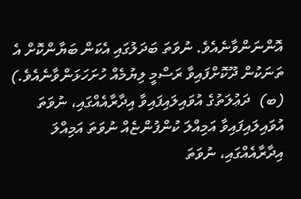އޮންނަންވާނެއެވެ. ނުވަތަ ބަދަލުގައި އެކަން ބަޔާންކޮށް އެ ތަނަކުން ދޫކޮށްފައިވާ ރަސްމީ ލިޔުމެއް ހުށަހަޅަންވާނެއެވެ.)
(ބ)  ދަޢުލަތުގެ އުވައިލައިފައިވާ އިދާރާއެއްގައި، ނުވަތަ އުވައިލައިފައިވާ އަމިއްލަ ކުންފުންޏެއް ނުވަތަ އަމިއްލަ އިދާރާއެއްގައި، ނުވަތަ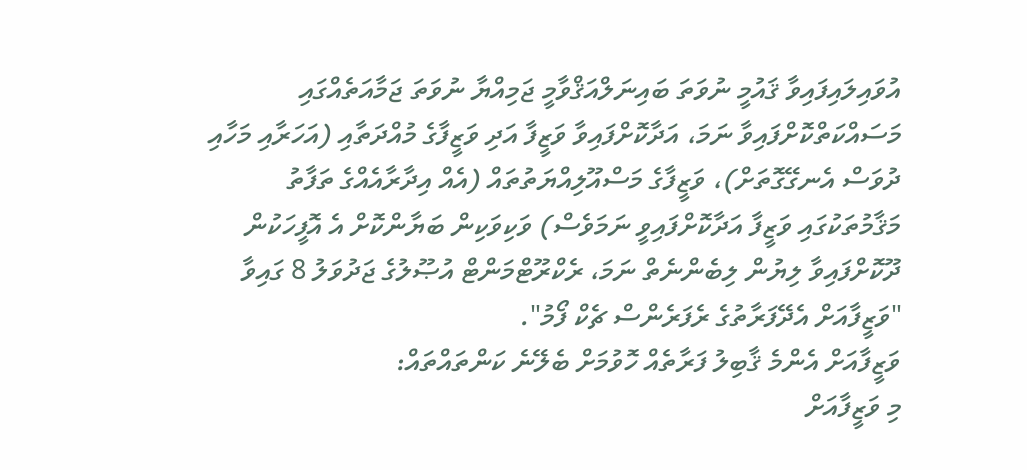އުވައިލައިފައިވާ ޤައުމީ ނުވަތަ ބައިނަލްއަޤްވާމީ ޖަމިއްޔާ ނުވަތަ ޖަމާއަތެއްގައި މަސައްކަތްކޮށްފައިވާ ނަމަ، އަދާކޮށްފައިވާ ވަޒީފާ އަދި ވަޒީފާގެ މުއްދަތާއި (އަހަރާއި މަހާއި ދުވަސް އެނގޭގޮތަށް)، ވަޒީފާގެ މަސްއޫލިއްޔަތުތައް (އެއް އިދާރާއެއްގެ ތަފާތު މަޤާމުތަކުގައި ވަޒީފާ އަދާކޮށްފައިވީ ނަމަވެސް) ވަކިވަކިން ބަޔާންކޮށް އެ އޮފީހަކުން ދޫކޮށްފައިވާ ލިޔުން ލިބެންނެތް ނަމަ، ރެކްރޫޓްމަންޓް އުޞޫލުގެ ޖަދުވަލު 8 ގައިވާ "ވަޒީފާއަށް އެދޭފަރާތުގެ ރެފަރެންސް ޗެކް ފޯމު".
ވަޒީފާއަށް އެންމެ ޤާބިލު ފަރާތެއް ހޮވުމަށް ބެލޭނެ ކަންތައްތައް:
މި ވަޒީފާއަށް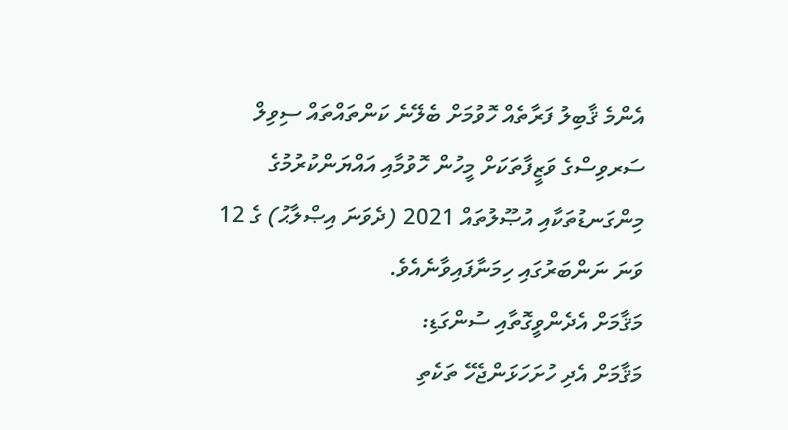އެންމެ ޤާބިލު ފަރާތެއް ހޮވުމަށް ބެލޭނެ ކަންތައްތައް ސިވިލް ސަރވިސްގެ ވަޒީފާތަކަށް މީހުން ހޮވުމާއި އައްޔަންކުރުމުގެ މިންގަނޑުތަކާއި އުޞޫލުތައް 2021 (ދެވަނަ އިޞްލާޙު) ގެ 12 ވަނަ ނަންބަރުގައި ހިމަނާފައިވާނެއެވެ.
މަޤާމަށް އެދެންވީގޮތާއި ސުންގަޑި:
މަޤާމަށް އެދި ހުށަހަޅަންޖެހޭ ތަކެތި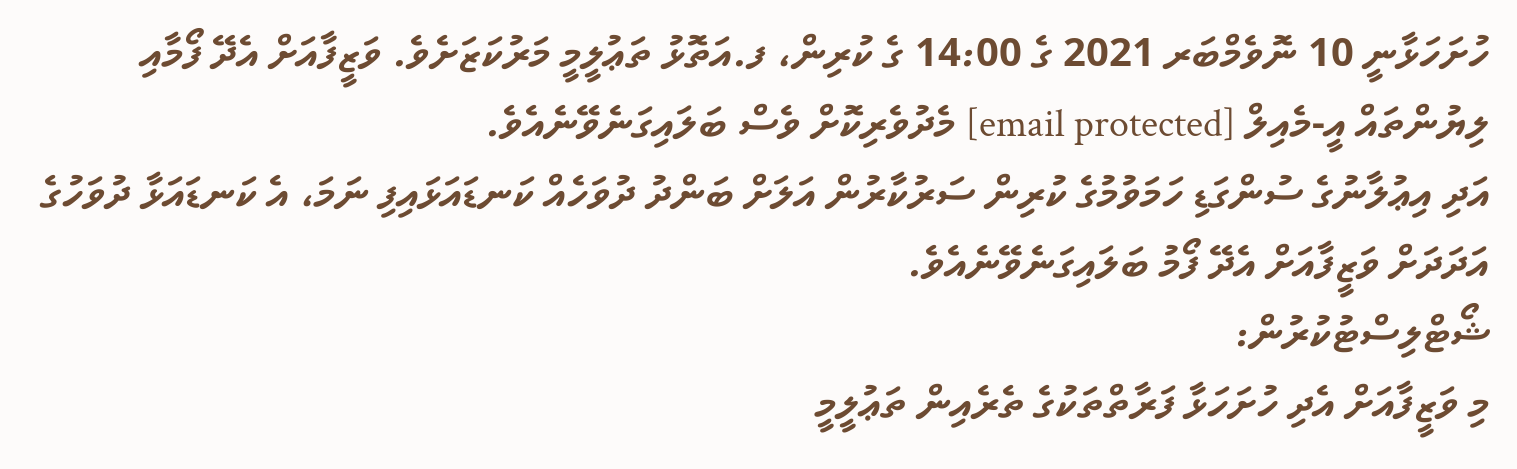ހުށަހަޅާނީ 10 ނޮވެމްބަރ 2021 ގެ 14:00 ގެ ކުރިން، ފ.އަތޮޅު ތަޢުލީމީ މަރުކަޒަށެވެ. ވަޒީފާއަށް އެދޭ ފޯމާއި ލިޔުންތައް އީ-މެއިލް [email protected] މެދުވެރިކޮށް ވެސް ބަލައިގަނެވޭނެއެވެ.
އަދި އިޢުލާނުގެ ސުންގަޑި ހަމަވުމުގެ ކުރިން ސަރުކާރުން އަލަށް ބަންދު ދުވަހެއް ކަނޑައަޅައިފި ނަމަ، އެ ކަނޑައަޅާ ދުވަހުގެ އަދަދަށް ވަޒީފާއަށް އެދޭ ފޯމު ބަލައިގަނެވޭނެއެވެ.
ޝޯޓްލިސްޓުކުރުން:
މި ވަޒީފާއަށް އެދި ހުށަހަޅާ ފަރާތްތަކުގެ ތެރެއިން ތަޢުލީމީ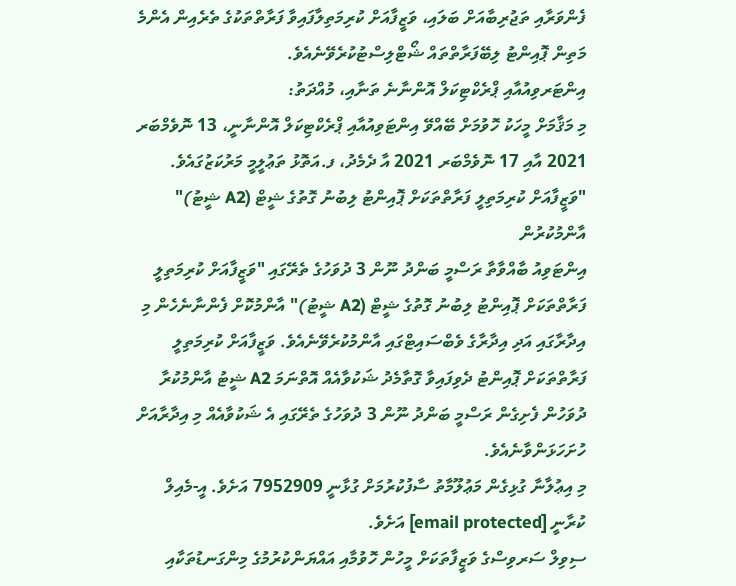ފެންވަރާއި ތަޖުރިބާއަށް ބަލައި، ވަޒީފާއަށް ކުރިމަތިލާފައިވާ ފަރާތްތަކުގެ ތެރެއިން އެންމެ މަތިން ޕޮއިންޓު ލިބޭފަރާތްތައް ޝޯޓްލިސްޓުކުރެވޭނެއެވެ.
އިންޓަރވިއުއާއި ޕްރެކްޓިކަލް އޮންނާނެ ތަނާއި، މުއްދަތު:
މި މަޤާމަށް މީހަކު ހޮވުމަށް ބޭއްވޭ އިންޓަވިއުއާއި ޕްރެކްޓިކަލް އޮންނާނީ، 13 ނޮވެމްބަރ 2021 އާއި 17 ނޮވެމްބަރ 2021 އާ ދެމެދު، ފ.އަތޮޅު ތަޢުލީމީ މަރުކަޒުގައެވެ.
"ވަޒީފާއަށް ކުރިމަތިލީ ފަރާތްތަކަށް ޕޮއިންޓު ލިބުނު ގޮތުގެ ޝީޓް (A2 ޝީޓު)" އާންމުކުރުން
އިންޓަވިއު ބާއްވާތާ ރަސްމީ ބަންދު ނޫން 3 ދުވަހުގެ ތެރޭގައި "ވަޒީފާއަށް ކުރިމަތިލީ ފަރާތްތަކަށް ޕޮއިންޓު ލިބުނު ގޮތުގެ ޝީޓް (A2 ޝީޓު)" އާންމުކޮށް ފެންނާނެހެން މި އިދާރާގައި އަދި އިދާރާގެ ވެބްސައިޓްގައި އާންމުކުރެވޭނެއެވެ. ވަޒީފާއަށް ކުރިމަތިލީ ފަރާތްތަކަށް ޕޮއިންޓު ދެވިފައިވާ ގޮތާމެދު ޝަކުވާއެއް އޮތްނަމަ A2 ޝީޓު އާންމުކުރާ ދުވަހުން ފެށިގެން ރަސްމީ ބަންދު ނޫން 3 ދުވަހުގެ ތެރޭގައި އެ ޝަކުވާއެއް މި އިދާރާއަށް ހުށަހަޅަންވާނެއެވެ.
މި އިޢުލާނާ ގުޅިގެން މަޢުލޫމާތު ސާފުކުރުމަށް ގުޅާނީ 7952909 އަށެވެ. އީ-މެއިލް ކުރާނީ [email protected] އަށެވެ.
ސިވިލް ސަރވިސްގެ ވަޒީފާތަކަށް މީހުން ހޮވުމާއި އައްޔަންކުރުމުގެ މިންގަނޑުތަކާއި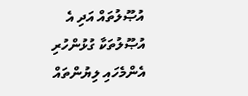އުޞޫލުތައް އަދި އެ އުޞޫލުތަކާ ގުޅުންހުރި އެންމެހައި ލިޔުންތައް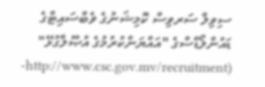ސިވިލް ސަރވިސް ކޮމިޝަނުގެ ވެބްސައިޓްގެ ޑައުންލޯޑްސްގެ "އައްޔަންކުރުމުގެ އުޞޫލާގުޅޭ" (http://www.csc.gov.mv/recruitment-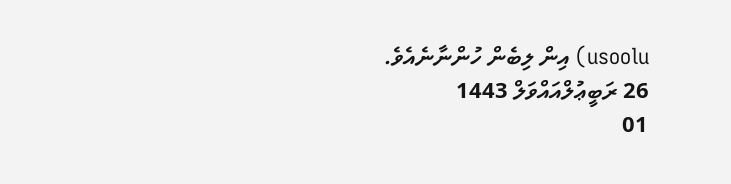usoolu) އިން ލިބެން ހުންނާނެއެވެ.
26 ރަބީޢުލްއައްވަލް 1443
01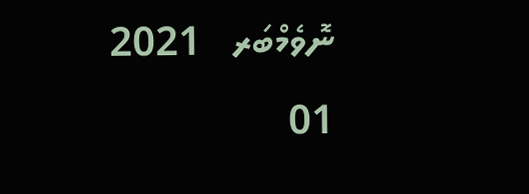ނޮވެމްބަރ   2021
01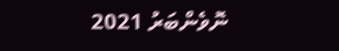ނޮވެންބަރު 2021